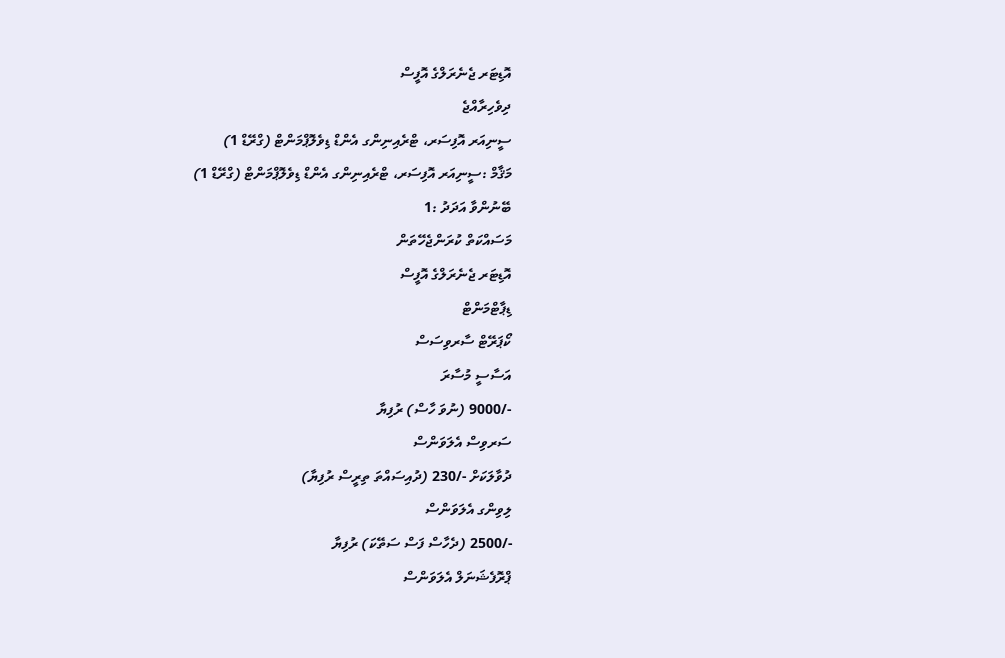އޮޑިޓަރ ޖެނެރަލްގެ އޮފީސް
ދިވެހިރާއްޖެ
ސީނިއަރ އޮފިސަރ، ޓްރެއިނިންގ އެންޑް ޑިވެލޮޕްމަންޓް (ގްރޭޑް 1)
މަޤާމް :ސީނިއަރ އޮފިސަރ، ޓްރެއިނިންގ އެންޑް ޑިވެލޮޕްމަންޓް (ގްރޭޑް 1)
ބޭނުންވާ އަދަދު :1
މަސައްކަތް ކުރަންޖެހޭތަން
އޮޑިޓަރ ޖެނެރަލްގެ އޮފީސް
ޑިޕާޓްމަންޓް
ކޯޕަރޭޓް ސާރވިސަސް
އަސާސީ މުސާރަ
-/9000 (ނުވަ ހާސް) ރުފިޔާ
ސަރވިސް އެލަވަންސް
ދުވާލަކަށް -/230 (ދުއިސައްތަ ތިރީސް ރުފިޔާ)
ލިވިންގ އެލަވަންސް
-/2500 (ދެހާސް ފަސް ސަތޭކަ) ރުފިޔާ
ޕްރޮފެޝަނަލް އެލަވަންސް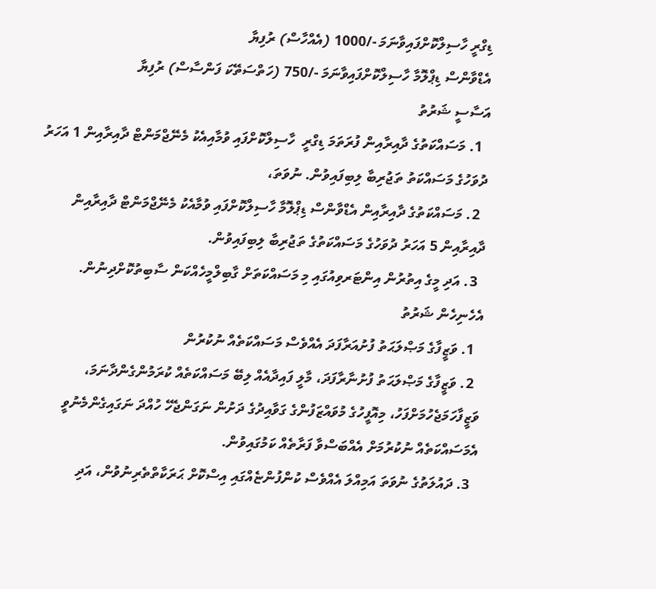ޑިގްރީ ހާސިލްކޮށްފައިވާނަމަ -/1000 (އެއްހާސް) ރުފިޔާ
އެޑްވާންސް ޑިޕްލޮމާ ހާސިލްކޮށްފައިވާނަމަ -/750 (ހަތްސަތޭކަ ފަންސާސް) ރުފިޔާ
އަސާސީ ޝަރުތު
  1. މަސައްކަތުގެ ދާއިރާއިން ފުރަތަމަ ޑިގްރީ  ހާސިލްކޮށްފައި ވުމާއިއެކު މެނޭޖްމަންޓް ދާއިރާއިން 1 އަހަރު ދުވަހުގެ މަސައްކަތު ތަޖުރިބާ ލިބިފައިވުން. ނުވަތަ،
  2. މަސައްކަތުގެ ދާއިރާއިން އެޑްވާންސް ޑިޕްލޮމާ ހާސިލްކޮށްފައި ވުމާއެކު މެނޭޖްމަންޓް ދާއިރާއިން ދާއިރާއިން 5 އަހަރު ދުވަހުގެ މަސައްކަތުގެ ތަޖުރިބާ ލިބިފައިވުން.
  3. އަދި މީގެ އިތުރުން އިންޓަރވިއުގައި މި މަސައްކަތަށް ގާބިލްމީހެއްކަން ސާބިތުކޮށްދިނުން.
އެހެނިހެން ޝަރުތު
  1. ވަޒީފާގެ މަޞްލަޙަތު ފުށުއަރާފަދަ އެއްވެސް މަސައްކަތެއް ނުކުރުން
  2. ވަޒީފާގެ މަޞްލަޙަތު ފުށުނާރާފަދަ، މާލީ ފައިދާއެއް ލިބޭ މަސައްކަތެއް ކުރަމުންގެންދާނަމަ، ވަޒީފާހަމަޖެހުމަށްފަހު، މިއޮފީހުގެ މުވައްޒަފުންގެ ގަވާއިދުގެ ދަށުން ނަގަންޖެހޭ ހުއްދަ ނަގައިގެންމެނުވީ އެމަސައްކަތެއް ނުކުރުމަށް އެއްބަސްވާ ފަރާތެއް ކަމުގައިވުން.
  3. ދައުލަތުގެ ނުވަތަ އަމިއްލަ އެއްވެސް ކުންފުންޏެއްގައި އިސްކޮށް ޙަރަކާތްތެރިނުވުން، އަދި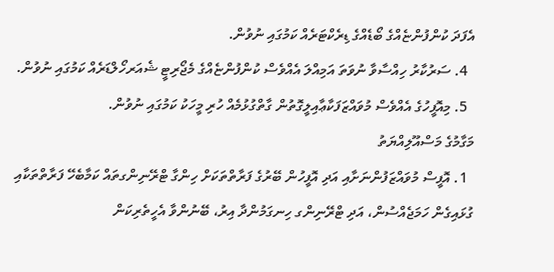އެފަދަ ކުންފުންޏެއްގެ ބޯޑެއްގެ ޑިރެކްޓަރެއް ކަމުގައި ނުވުން.
  4. ސަރުކާރު ހިއްސާވާ ނުވަތަ އަމިއްލަ އެއްވެސް ކުންފުންޏެއްގެ މެޖޯރިޓީ ޝެއަރހޯލްޑަރެއް ކަމުގައި ނުވުން.
  5. މިއޮފީހުގެ އެއްވެސް މުވައްޒަފަކާޢާއިލީގޮތުން ގާތްގުޅުމެއް ހުރި މީހަކު ކަމުގައި ނުވުން.
މަގާމުގެ މަސްއޫލިއްޔަތު
  1. އޮފީސް މުވައްޒަފުންނަށާއި އަދި އޮފީހުން ބޭރުގެ ފަރާތްތަކަށް ހިންގާ ޓްރޭނިންގތައް ކަމާބެހޭ ފަރާތްތަކާއި ގުޅައިގެން ހަމަޖެއްސުން، އަދި ޓްރޭނިންގ ހިނގަމުންދާ އިރު، ބޭނުންވާ އެހީތެރިކަން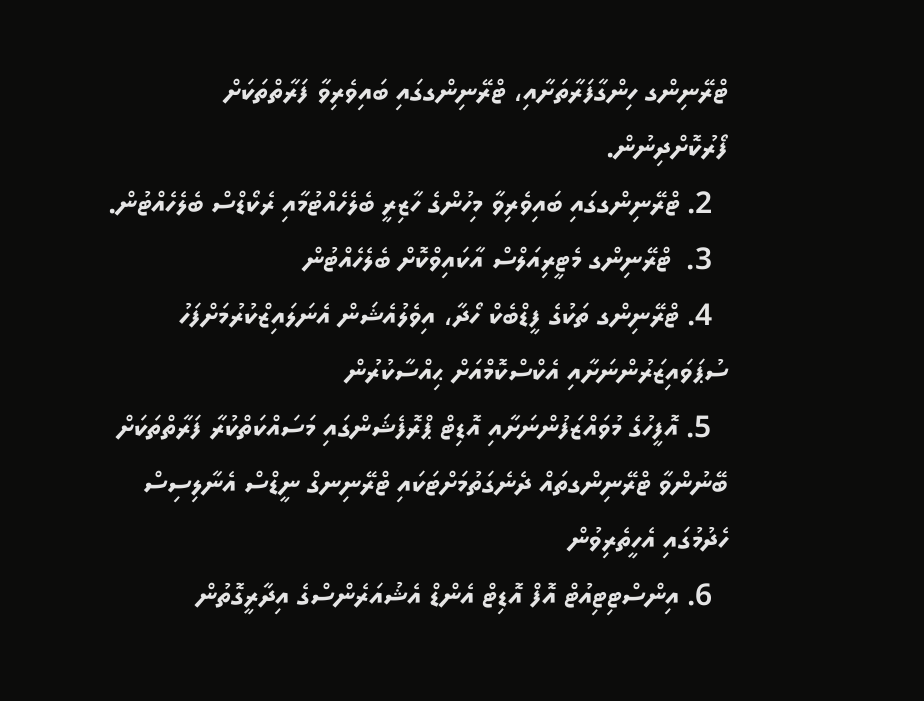ޓްރޭނިންގ ހިންގާފަރާތަށާއި، ޓްރޭނިންގގައި ބައިވެރިވާ ފަރާތްތަކަށް ފޯރުކޮށްދިނުން.
  2. ޓްރޭނިންގގައި ބައިވެރިވާ މިހުންގެ ހާޒިރީ ބެލެހެއްޓުމާއި ރެކޯޑްސް ބެލެހެއްޓުން.
  3.  ޓްރޭނިންގ މެޓީރިއަލްސް އާކައިވްކޮށް ބެލެހެއްޓުން
  4. ޓްރޭނިންގ ތަކުގެ ފީޑްބެކް ހޯދާ، އިވެލުއެޝަން އެނަލައިޒްކުރުމަށްފަހު ސުޕަވައިޒަރުންނަށާއި އެކްސްކޮމްއަށް ޙިއްސާކުރުން
  5. އޮފީހުގެ މުވައްޒަފުންނަށާއި އޮޑިޓް ޕްރޮފެޝަންގައި މަސައްކަތްކުރާ ފަރާތްތަކަށް ބޭނުންވާ ޓްރޭނިންގތައް ދެނެގަތުމަށްޓަކައި ޓްރޭނިނގް ނީޑްސް އެނާލިސިސް ހެދުމުގައި އެހީތެރިވުން
  6. އިންސްޓިޓިއުޓް އޮފް އޮޑިޓް އެންޑް އެޝުއަރެންސްގެ އިދާރީގޮތުން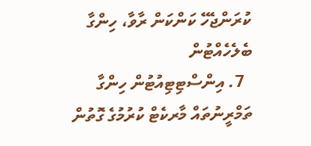ކުރަންޖެހޭ ކަންކަން ރާވާ، ހިންގާ ބެލެހެއްޓުން
  7. އިންސްޓިޓިއުޓުން ހިންގާ ތަމްރީނުތައް މާރކެޓް ކުރުމުގެ ގޮތުން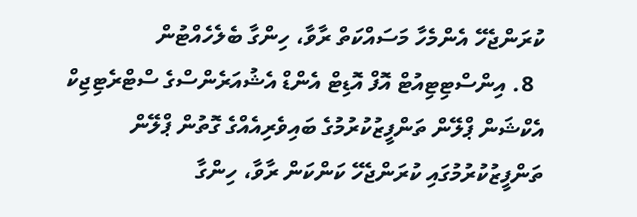ކުރަންޖެހޭ އެންމެހާ މަސައްކަތް ރާވާ، ހިންގާ ބެލެހެއްޓުން
  8. އިންސްޓިޓިއުޓް އޮފް އޮޑިޓް އެންޑް އެޝުއަރެންސްގެ ސްޓްރެޓިޖިކް އެކްޝަން ޕްލޭން ތަންފީޒުކުރުމުގެ ބައިވެރިއެއްގެ ގޮތުން ޕްލޭން ތަންފީޒުކުރުމުގައި ކުރަންޖެހޭ ކަންކަން ރާވާ، ހިންގާ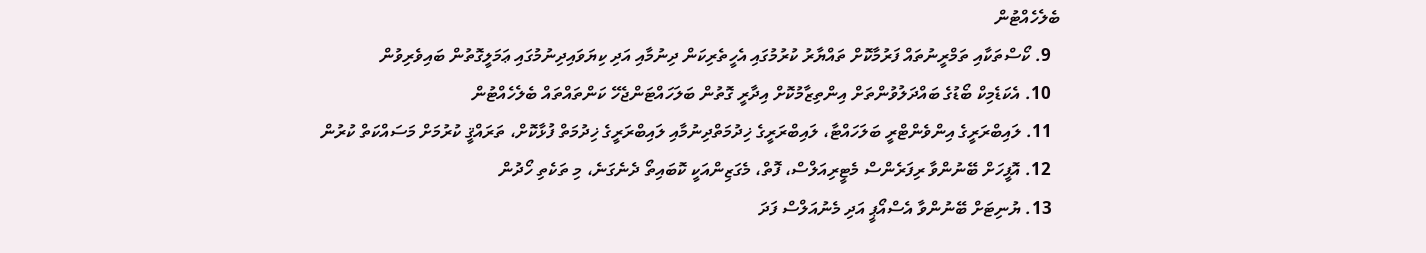ބެލެހެއްޓުން
  9. ކޯސްތަކާއި ތަމްރީނުތައް ފަރުމާކޮށް ތައްޔާރު ކުރުމުގައި އެހީތެރިކަން ދިނުމާއި އަދި ކިޔަވައިދިނުމުގައި ޢަމަލީގޮތުން ބައިވެރިވުން
  10. އެކަޑެމިކް ބޯޑުގެ ބައްދަލުވުންތަށް އިންތިޒާމުކޮށް އިދާރީ ގޮތުން ބަލަހައްޓަންޖެހޭ ކަންތައްތައް ބެލެހެއްޓުން
  11. ލައިބްރަރީގެ އިންވެންޓްރީ ބަލަހައްޓާ، ލައިބްރަރީގެ ޚިދުމަތްދިނުމާއި ލައިބްރަރީގެ ޚިދުމަތް ފުޅާކޮށް، ތަރައްޤީ ކުރުމަށް މަސައްކަތް ކުރުން
  12. އޮފީހަށް ބޭނުންވާ ރިފަރެންސް މެޓީރިއަލްސް، ފޮތް، މެގަޒިންއަކީ ކޮބައިތޯ ދެނެގަނެ، މި ތަކެތި ހޯދުން
  13. ޔުނިޓަށް ބޭނުންވާ އެސްއޯޕީ އަދި މެނުއަލްސް ފަދަ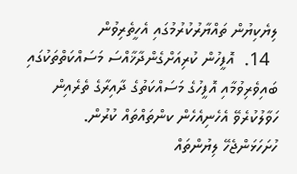ލިޔެކިޔުން ތައްޔާރުކުރުމުގައި އެހީތެރިވުން
  14.  އޮފީހުން ކުރިއަށްގެންދާޚާއްސަ މަސައްކަތްތަކުގައި ބައިވެރިވުމާއި އޮފީހުގެ މަސައްކަތުގެ ދާއިރާގެ ތެރެއިން ހަވާލުކުރެވޭ އެހެނިއެހެން ކންތައްތައް ކުރުން.
ހުށަހަޅަންޖެހޭ ލިޔުންތައް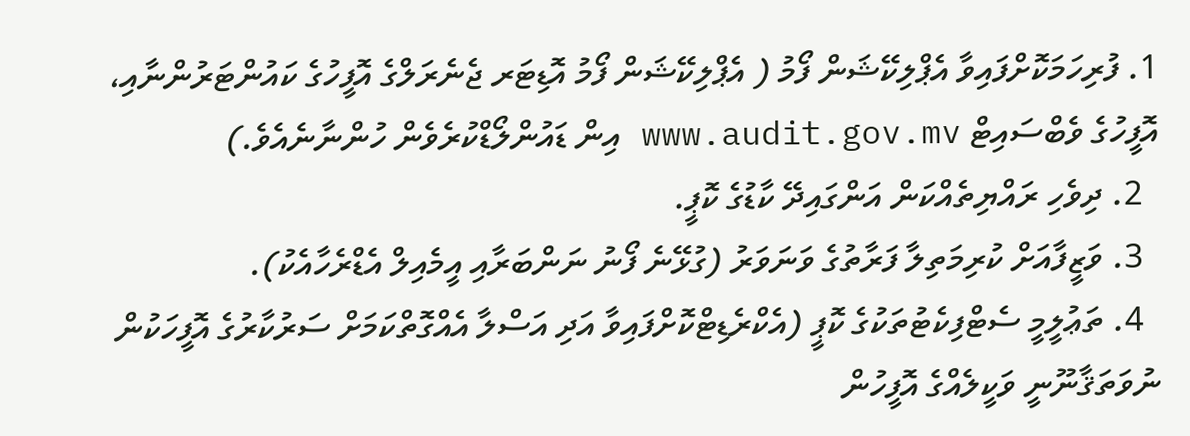1. ފުރިހަމަކޮށްފައިވާ އެޕްލިކޭޝަން ފޯމު ( އެޕްލިކޭޝަން ފޯމު އޮޑިޓަރ ޖެނެރަލްގެ އޮފީހުގެ ކައުންޓަރުންނާއި، އޮފީހުގެ ވެބްސައިޓް www.audit.gov.mv އިން ޑައުންލޯޑްކުރެވެން ހުންނާނެއެވެ.)
  2. ދިވެހި ރައްޔިތެއްކަން އަންގައިދޭ ކާޑުގެ ކޮޕީ.
  3. ވަޒީފާއަށް ކުރިމަތިލާ ފަރާތުގެ ވަނަވަރު (ގުޅޭނެ ފޯނު ނަންބަރާއި އީމެއިލް އެޑްރެހާއެކު).
  4. ތަޢުލީމީ ސެޓްފިކެޓުތަކުގެ ކޮޕީ (އެކްރެޑިޓްކޮށްފައިވާ އަދި އަސްލާ އެއްގޮތްކަމަށް ސަރުކާރުގެ އޮފީހަކުން ނުވަތަޤާނޫނީ ވަކީލެއްގެ އޮފީހުން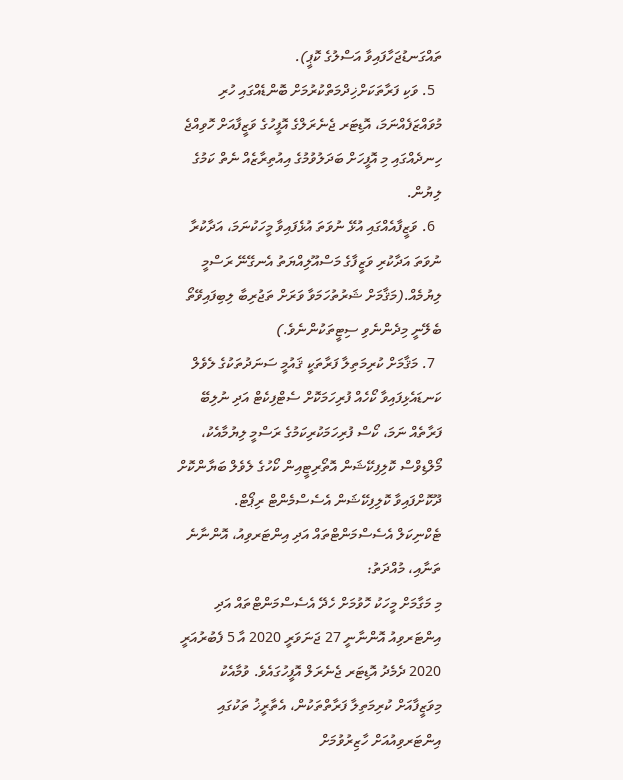ތައްގަނޑުޖަހާފައިވާ އަސްލުގެ ކޮޕީ).
  5. ވަކި ފަރާތަކަށްޚިދްމަތްކުރުމަށް ބޮންޑެއްގައި ހުރި މުވައްޒަފެއްނަމަ، އޮޑިޓަރ ޖެނެރަލްގެ އޮފީހުގެ ވަޒީފާއަށް ހޮވިއްޖެ  ހިނދެއްގައި މި އޮފީހަށް ބަދަލުވުމުގެ އިއުތިރާޒެއް ނެތް ކަމުގެ ލިޔުން.
  6. ވަޒީފާއެއްގައި އުޅޭ ނުވަތަ އުޅެފައިވާ މީހަކުނަމަ، އަދާކުރާ ނުވަތަ އަދާކުރި ވަޒީފާގެ މަސްއޫލިއްޔަތު އެނގޭނޭ ރަސްމީ ލިޔުމެއް.(މަޤާމަށް ޝަރުތުހަމަވާ ވަރަށް ތަޖުރިބާ ލިބިފައިވޭތޯ ބެލޭނީ މިދެންނެވި ސިޓީތަކުންނެވެ.)
  7. މަޤާމަށް ކުރިމަތިލާ ފަރާތަކީ ޤައުމީ ސަނަދުތަކުގެ ލެވެލް ކަނޑައެޅިފައިވާ ކޯހެއް ފުރިހަމަކޮށް ސެޓްފިކެޓް އަދި ނުލިބޭ ފަރާތެއް ނަމަ، ކޯސް ފުރިހަމަކުރިކަމުގެ ރަސްމީ ލިޔުމާއެކު، މޯލްޑިވްސް ކޮލިފިކޭޝަން އޮތޯރިޓީއިން ކޯހުގެ ލެވެލް ބަޔާންކޮށް ދޫކޮށްފައިވާ ކޮލިފިކޭޝަން އެސެސްމެންޓް ރިޕޯޓް.
ޓެކްނިކަލް އެސެސްމަންޓްތައް އަދި އިންޓަރވިއު، އޮންނާނެ ތަނާއި، މުއްދަތު:
މި މަގާމަށް މީހަކު ހޮވުމަށް ހެދޭ އެސެސްމަންޓްތައް އަދި އިންޓަރވިއު އޮންނާނީ 27 ޖަނަވަރީ 2020 އާ 5 ފެބުރުއަރީ 2020 ދެމެދު އޮޑިޓަރ ޖެނެރަލް އޮފީހުގައެވެ. ވުމާއެކު މިވަޒީފާއަށް ކުރިމަތިލާ ފަރާތްތަކުން، އެތާރީޚު ތަކުގައި އިންޓަރވިއުއަށް ހާޒިރުވުމަށް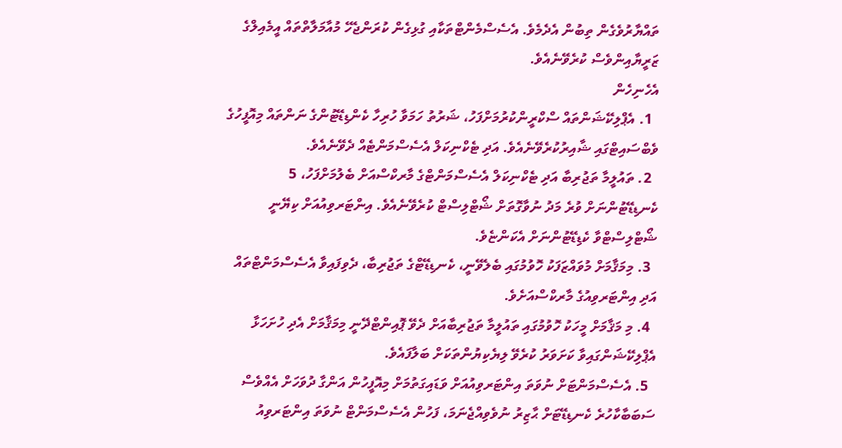ތައްޔާރުވެގެން ތިބުން އެދެމެވެ. އެސެސްމެންޓްތަކާއި ގުޅިގެން ކުރަންޖެހޭ މުއާމަލާތްތައް އީމެއިލްގެ ޒަރީޔާއިންވެސް ކުރެވޭނެއެވެ.
އެހެނިހެން
  1. އެޕްލިކޭޝަންތައް ސްކްރީންކުރުމަށްފަހު، ޝަރުތު ހަމަވާ ހުރިހާ ކެންޑިޑޭޓުންގެ ނަންތައް މިއޮފީހުގެ ވެބްސައިޓްގައި ޝާއިރުކުރެވޭނެއެވެ. އަދި ޓެކްނިކަލް އެސެސްމަންޓެއް ދެވޭނެއެވެ.
  2. ތައުލީމާ ތަޖުރިބާ އަދި ޓެކްނިކަލް އެސެސްމަންޓްގެ މާރކްސްއަށް ބެލުމަށްފަހު، 5 ކެނޑިޑޭޓުންނަށް ވުރެ މަދު ނުވާގޮތަށް ޝޯޓްލިސްޓް ކުރެވޭނެއެވެ. އިންޓަރވިއުއަށް ކިޔޭނީ ޝޯޓްލިސްޓްވާ ކެޑިޑޭޓުންނަށް އެކަންޏެވެ.
  3. މިމަޤާމަށް މުވައްޒަފަކު ހޮވުމުގައި ބެލެވޭނީ، ކެނޑިޑޭޓްގެ ތަޖުރިބާ، ދެވިފައިވާ އެސެސްމަންޓްތައް އަދި އިންޓަރވިއުގެ މާރކްސްއަށެވެ.
  4. މި މަޤާމަށް މީހަކު ހޮވުމުގައި ތައުލީމާ ތަޖުރިބާއަށް ދެވޭ ޕޮއިންޓްދޭނީ މިމަޤާމަށް އެދި ހުށަހަޅާ އެޕްލިކޭޝަންގައިވާ ކަށަވަރު ކުރެވޭ ލިޔެކިޔުންތަކަށް ބަލާފައެވެ.
  5. އެސެސްމަންޓަށް ނުވަތަ އިންޓަރވިއުއަށް ވަޑައިގަތުމަށް މިއޮފީހުން އަންގާ ދުވަހަށް އެއްވެސް ސަބަބާކާހުރެ ކެނޑިޑޭޓަށް ޙާޒިރު ނުވެވިއްޖެނަމަ، ފަހުން އެސެސްމަންޓް ނުވަތަ އިންޓަރވިއު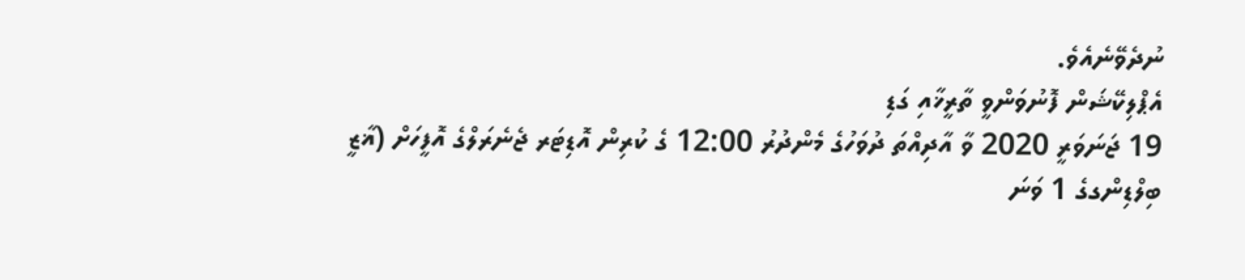ނުދެވޭނެއެވެ.
އެޕްލިކޭޝަން ފޮނުވަންވީ ތާރީޚާއި ގަޑި
19 ޖަނަވަރީ 2020 ވާ އާދިއްތަ ދުވަހުގެ މެންދުރު 12:00 ގެ ކުރިން އޮޑިޓަރ ޖެނެރަލްގެ އޮފީހަށް (ޣާޒީ ބިލްޑިންގގެ 1 ވަނަ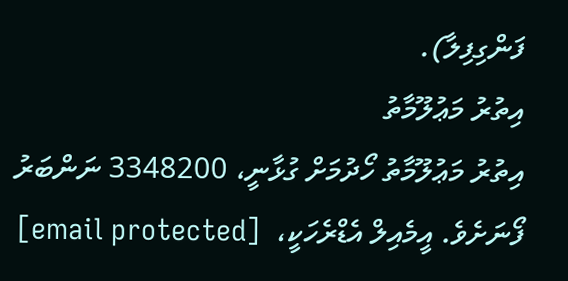ފަންގިފިލާ).
އިތުރު މަޢުލޫމާތު
އިތުރު މަޢުލޫމާތު ހޯދުމަށް ގުޅާނީ، 3348200 ނަންބަރު ފޯނަށެވެ. އީމެއިލް އެޑްރެހަކީ،  [email protected]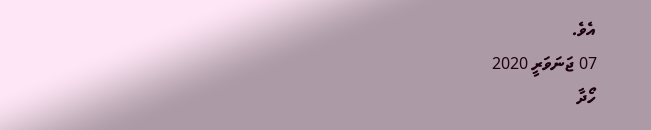އެވެ.
07 ޖަނަވަރީ 2020
ހޯދާ